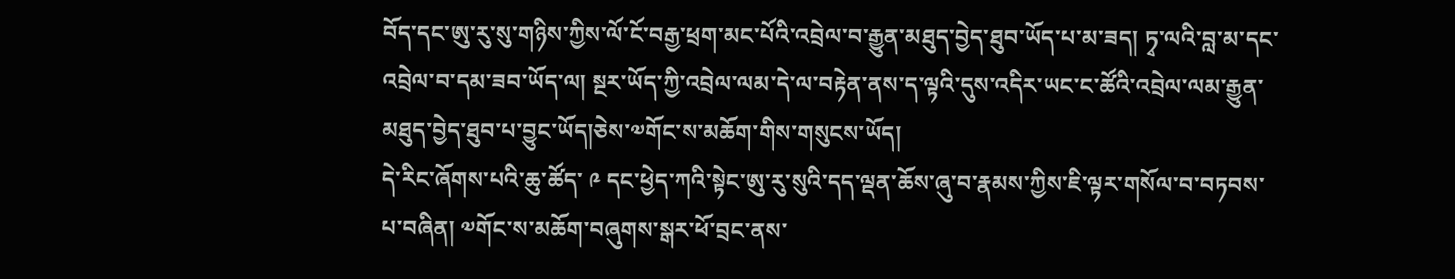བོད་དང་ཨུ་རུ་སུ་གཉིས་ཀྱིས་ལོ་ངོ་བརྒྱ་ཕྲག་མང་པོའི་འབྲེལ་བ་རྒྱུན་མཐུད་བྱེད་ཐུབ་ཡོད་པ་མ་ཟད། ཏྭ་ལའི་བླ་མ་དང་འབྲེལ་བ་དམ་ཟབ་ཡོད་ལ། སྔར་ཡོད་ཀྱི་འབྲེལ་ལམ་དེ་ལ་བརྟེན་ནས་ད་ལྟའི་དུས་འདིར་ཡང་ང་ཚོའི་འབྲེལ་ལམ་རྒྱུན་མཐུད་བྱེད་ཐུབ་པ་བྱུང་ཡོད།ཅེས་༧གོང་ས་མཆོག་གིས་གསུངས་ཡོད།
དེ་རིང་ཞོགས་པའི་ཆུ་ཚོད་ ༩ དང་ཕྱེད་ཀའི་སྟེང་ཨུ་རུ་སུའི་དད་ལྡན་ཆོས་ཞུ་བ་རྣམས་ཀྱིས་ཇི་ལྟར་གསོལ་བ་བཏབས་པ་བཞིན། ༧གོང་ས་མཆོག་བཞུགས་སྒར་ཕོ་བྲང་ནས་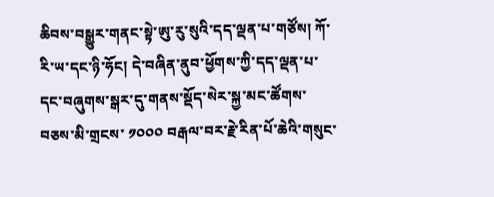ཆིབས་བསྒྱུར་གནང་སྟེ་ཨུ་རུ་སུའི་དད་ལྡན་པ་གཙོས། ཀོ་རི་ཡ་དང་ཉི་ཧོང། དེ་བཞིན་ནུབ་ཕྱོགས་ཀྱི་དད་ལྡན་པ་དང་བཞུགས་སྒར་དུ་གནས་སྡོད་སེར་སྐྱ་མང་ཚོགས་བཅས་མི་གྲངས་ ༡༠༠༠ བརྒལ་བར་རྗེ་རིན་པོ་ཆེའི་གསུང་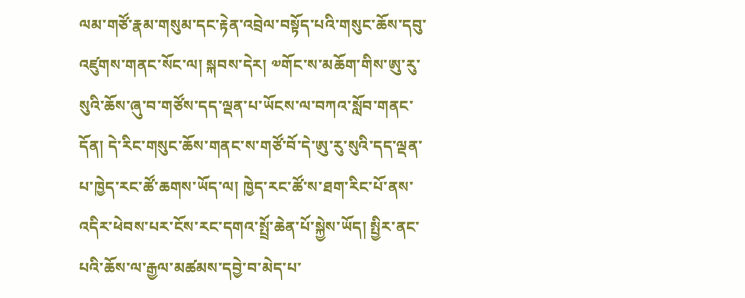ལམ་གཙོ་རྣམ་གསུམ་དང་རྟེན་འབྲེལ་བསྟོད་པའི་གསུང་ཆོས་དབུ་འཛུགས་གནང་སོང་ལ། སྐབས་དེར། ༧གོང་ས་མཆོག་གིས་ཨུ་རུ་སུའི་ཆོས་ཞུ་བ་གཙོས་དད་ལྡན་པ་ཡོངས་ལ་བཀའ་སློབ་གནང་དོན། དེ་རིང་གསུང་ཆོས་གནང་ས་གཙོ་བོ་དེ་ཨུ་རུ་སུའི་དད་ལྡན་པ་ཁྱེད་རང་ཚོ་ཆགས་ཡོད་ལ། ཁྱེད་རང་ཚོ་ས་ཐག་རིང་པོ་ནས་འདིར་ཕེབས་པར་ངོས་རང་དགའ་སྤྲོ་ཆེན་པོ་སྐྱེས་ཡོད། སྤྱིར་ནང་པའི་ཆོས་ལ་རྒྱལ་མཚམས་དབྱེ་བ་མེད་པ་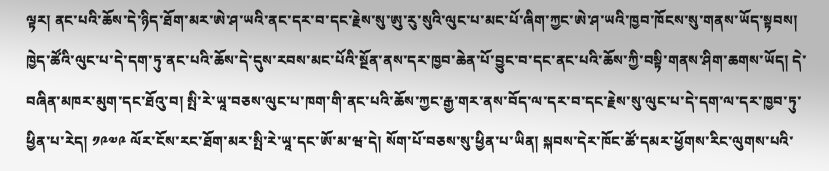ལྟར། ནང་པའི་ཆོས་དེ་ཉིད་ཐོག་མར་ཨེ་ཤ་ཡའི་ནང་དར་བ་དང་རྗེས་སུ་ཨུ་རུ་སུའི་ལུང་པ་མང་པོ་ཞིག་ཀྱང་ཨེ་ཤ་ཡའི་ཁྱབ་ཁོངས་སུ་གནས་ཡོད་སྟབས། ཁྱེད་ཚོའི་ལུང་པ་དེ་དག་ཏུ་ནང་པའི་ཆོས་དེ་དུས་རབས་མང་པོའི་སྔོན་ནས་དར་ཁྱབ་ཆེན་པོ་བྱུང་བ་དང་ནང་པའི་ཆོས་ཀྱི་བསྟི་གནས་ཤིག་ཆགས་ཡོད། དེ་བཞིན་མཁར་མུག་དང་ཐོའུ་བ། སྤི་རེ་ཡཱ་བཅས་ལུང་པ་ཁག་གི་ནང་པའི་ཆོས་ཀྱང་རྒྱ་གར་ནས་བོད་ལ་དར་བ་དང་རྗེས་སུ་ལུང་པ་དེ་དག་ལ་དར་ཁྱབ་ཏུ་ཕྱིན་པ་རེད། ༡༩༧༩ ལོར་ངོས་རང་ཐོག་མར་སྤི་རེ་ཡཱ་དང་ཨོ་མ་ཝ་དེ། སོག་པོ་བཅས་སུ་ཕྱིན་པ་ཡིན། སྐབས་དེར་ཁོང་ཚོ་དམར་ཕྱོགས་རིང་ལུགས་པའི་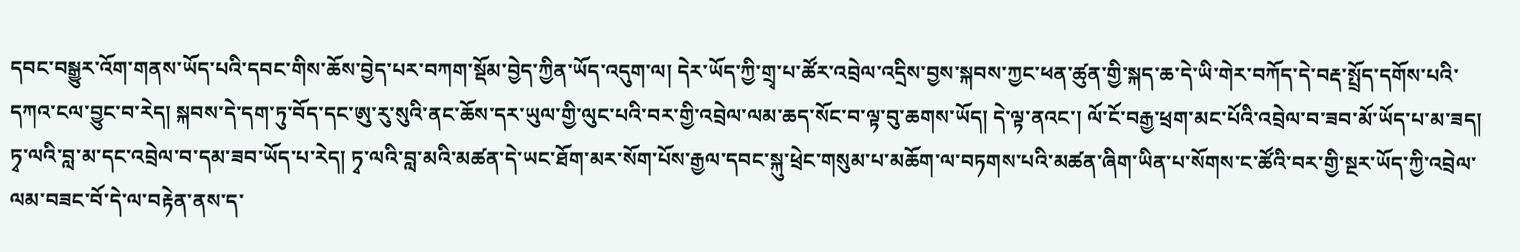དབང་བསྒྱུར་འོག་གནས་ཡོད་པའི་དབང་གིས་ཆོས་བྱེད་པར་བཀག་སྡོམ་བྱེད་ཀྱིན་ཡོད་འདུག་ལ། དེར་ཡོད་ཀྱི་གྲྭ་པ་ཚོར་འབྲེལ་འདྲིས་བྱས་སྐབས་ཀྱང་ཕན་ཚུན་གྱི་སྐད་ཆ་དེ་ཡི་གེར་བཀོད་དེ་བརྡ་སྤྲོད་དགོས་པའི་དཀའ་ངལ་བྱུང་བ་རེད། སྐབས་དེ་དག་ཏུ་བོད་དང་ཨུ་རུ་སུའི་ནང་ཆོས་དར་ཡུལ་གྱི་ལུང་པའི་བར་གྱི་འབྲེལ་ལམ་ཆད་སོང་བ་ལྟ་བུ་ཆགས་ཡོད། དེ་ལྟ་ནའང་། ལོ་ངོ་བརྒྱ་ཕྲག་མང་པོའི་འབྲེལ་བ་ཟབ་མོ་ཡོད་པ་མ་ཟད། ཏྭ་ལའི་བླ་མ་དང་འབྲེལ་བ་དམ་ཟབ་ཡོད་པ་རེད། ཏྭ་ལའི་བླ་མའི་མཚན་དེ་ཡང་ཐོག་མར་སོག་པོས་རྒྱལ་དབང་སྐུ་ཕྲེང་གསུམ་པ་མཆོག་ལ་བཏགས་པའི་མཚན་ཞིག་ཡིན་པ་སོགས་ང་ཚོའི་བར་གྱི་སྔར་ཡོད་ཀྱི་འབྲེལ་ལམ་བཟང་བོ་དེ་ལ་བརྟེན་ནས་ད་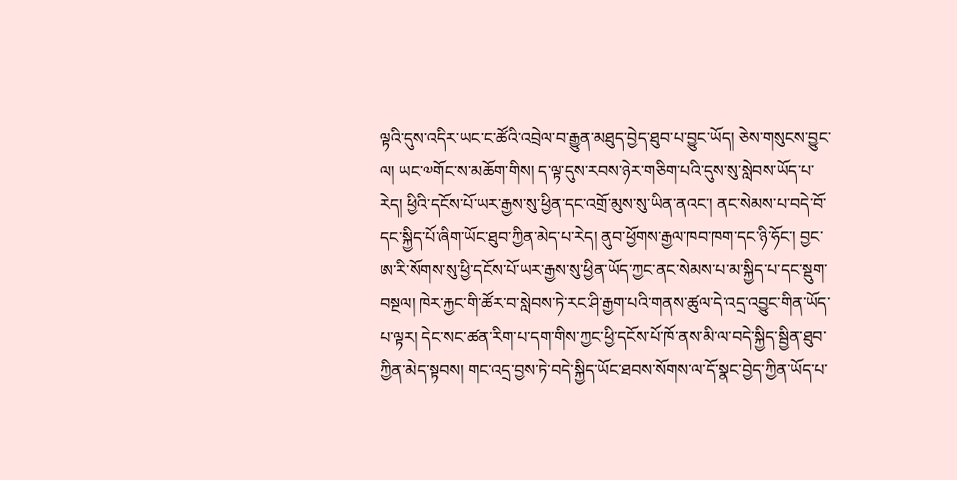ལྟའི་དུས་འདིར་ཡང་ང་ཚོའི་འབྲེལ་བ་རྒྱུན་མཐུད་བྱེད་ཐུབ་པ་བྱུང་ཡོད། ཅེས་གསུངས་བྱུང་ལ། ཡང་༧གོང་ས་མཆོག་གིས། ད་ལྟ་དུས་རབས་ཉེར་གཅིག་པའི་དུས་སུ་སླེབས་ཡོད་པ་རེད། ཕྱིའི་དངོས་པོ་ཡར་རྒྱས་སུ་ཕྱིན་དང་འགྲོ་མུས་སུ་ཡིན་ནའང་། ནང་སེམས་པ་བདེ་བོ་དང་སྐྱིད་པོ་ཞིག་ཡོང་ཐུབ་ཀྱིན་མེད་པ་རེད། ནུབ་ཕྱོགས་རྒྱལ་ཁབ་ཁག་དང་ཉི་ཧོང་། བྱང་ཨ་རི་སོགས་སུ་ཕྱི་དངོས་པོ་ཡར་རྒྱས་སུ་ཕྱིན་ཡོད་ཀྱང་ནང་སེམས་པ་མ་སྐྱིད་པ་དང་སྡུག་བསྔལ། ཁེར་རྐྱང་གི་ཚོར་བ་སླེབས་ཏེ་རང་ཤི་རྒྱག་པའི་གནས་ཚུལ་དེ་འདྲ་འབྱུང་གིན་ཡོད་པ་ལྟར། དེང་སང་ཚན་རིག་པ་དག་གིས་ཀྱང་ཕྱི་དངོས་པོ་ཁོ་ནས་མི་ལ་བདེ་སྐྱིད་སྦྱིན་ཐུབ་ཀྱིན་མེད་སྟབས། གང་འདྲ་བྱས་ཏེ་བདེ་སྐྱིད་ཡོང་ཐབས་སོགས་ལ་དོ་སྣང་བྱེད་ཀྱིན་ཡོད་པ་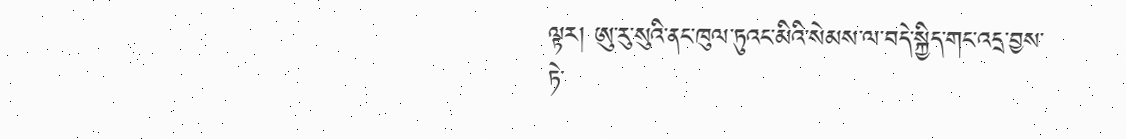ལྟར། ཨུ་རུ་སུའི་ནང་ཁུལ་ཏུའང་མིའི་སེམས་ལ་བདེ་སྐྱིད་གང་འདྲ་བྱས་ཏེ་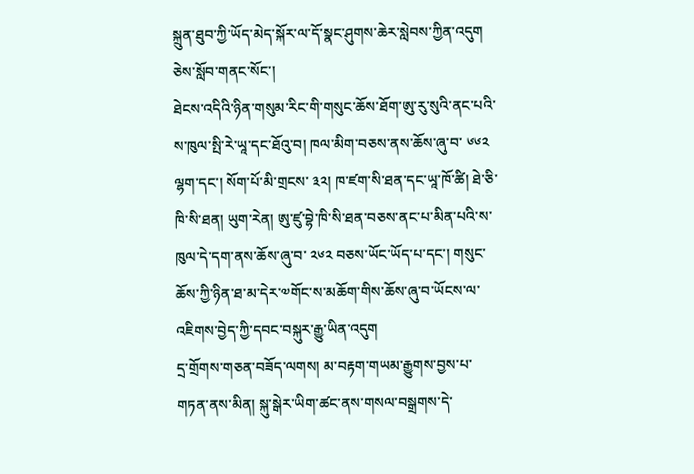སྐྲུན་ཐུབ་ཀྱི་ཡོད་མེད་སྐོར་ལ་དོ་སྣང་ཤུགས་ཆེར་སླེབས་ཀྱིན་འདུག ཅེས་སློབ་གནང་སོང་།
ཐེངས་འདིའི་ཉིན་གསུམ་རིང་གི་གསུང་ཆོས་ཐོག་ཨུ་རུ་སུའི་ནང་པའི་ས་ཁུལ་སྤི་རེ་ཡཱ་དང་ཐོའུ་བ། ཁལ་མིག་བཅས་ནས་ཆོས་ཞུ་བ་ ༦༦༢ ལྷག་དང་། སོག་པོ་མི་གྲངས་ ༣༢། ཁ་ཛག་སི་ཐན་དང་ཡཱ་ཁོ་ཚི། ཐེ་ཅི་ཁི་སི་ཐན། ཡུག་རེན། ཨུ་ཛུ་བྷེ་ཁི་སི་ཐན་བཅས་ནང་པ་མིན་པའི་ས་ཁུལ་དེ་དག་ནས་ཆོས་ཞུ་བ་ ༢༦༢ བཅས་ཡོང་ཡོད་པ་དང་། གསུང་ཆོས་ཀྱི་ཉིན་ཐ་མ་དེར་༧གོང་ས་མཆོག་གིས་ཆོས་ཞུ་བ་ཡོངས་ལ་འཇིགས་བྱེད་ཀྱི་དབང་བསྐུར་རྒྱུ་ཡིན་འདུག
དྲ་གྲོགས་གཅན་བཟོད་ལགས། མ་བརྟག་གཡམ་རྒྱུགས་བྱས་པ་གཏན་ནས་མིན། སྐུ་སྒེར་ཡིག་ཚང་ནས་གསལ་བསྒྲགས་དེ་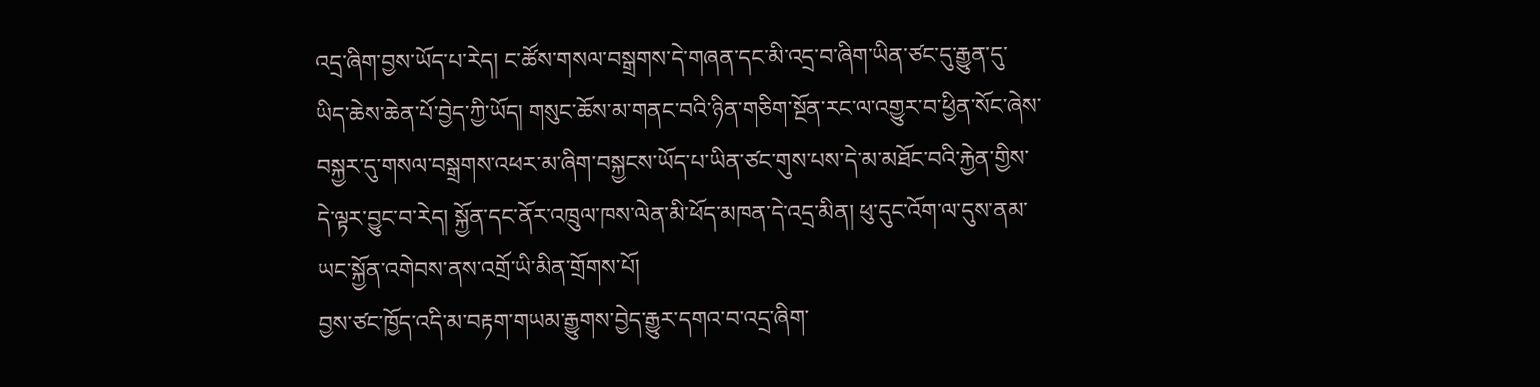འདྲ་ཞིག་བྱས་ཡོད་པ་རེད། ང་ཚོས་གསལ་བསྒྲགས་དེ་གཞན་དང་མི་འདྲ་བ་ཞིག་ཡིན་ཙང་དུ་རྒྱུན་དུ་ཡིད་ཆེས་ཆེན་པོ་བྱེད་ཀྱི་ཡོད། གསུང་ཆོས་མ་གནང་བའི་ཉིན་གཅིག་སྔོན་རང་ལ་འགྱུར་བ་ཕྱིན་སོང་ཞེས་བསྐྱར་དུ་གསལ་བསྒྲགས་འཕར་མ་ཞིག་བསྐྱངས་ཡོད་པ་ཡིན་ཙང་གུས་པས་དེ་མ་མཐོང་བའི་རྐྱེན་གྱིས་དེ་ལྟར་བྱུང་བ་རེད། སྐྱོན་དང་ནོར་འཁྲུལ་ཁས་ལེན་མི་ཕོད་མཁན་དེ་འདྲ་མིན། ཕུ་དུང་འོག་ལ་དུས་ནམ་ཡང་སྐྱོན་འགེབས་ནས་འགྲོ་ཡི་མིན་གྲོགས་པོ།
བྱས་ཙང་ཁྱོད་འདི་མ་བརྟག་གཡམ་རྒྱུགས་བྱེད་རྒྱུར་དགའ་བ་འདྲ་ཞིག་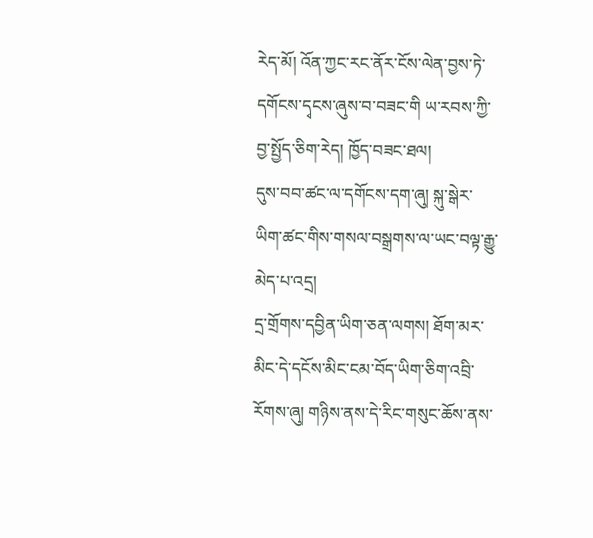རེད་མོ། འོན་ཀྱང་རང་ནོར་ངོས་ལེན་བྱས་ཏེ་དགོངས་དྭངས་ཞུས་བ་བཟང་གི ཡ་རབས་ཀྱི་བྱ་སྤྱོད་ཅིག་རེད། ཁྱོད་བཟང་ཐལ།
དུས་བབ་ཚང་ལ་དགོངས་དག་ཞུ། སྐུ་སྒེར་ཡིག་ཚང་གིས་གསལ་བསྒྲགས་ལ་ཡང་བལྟ་རྒྱུ་མེད་པ་འདྲ།
དྲ་གྲོགས་དབྱིན་ཡིག་ཅན་ལགས། ཐོག་མར་མིང་དེ་དངོས་མིང་ངམ་བོད་ཡིག་ཅིག་འབྲི་རོགས་ཞུ། གཉིས་ནས་དེ་རིང་གསུང་ཆོས་ནས་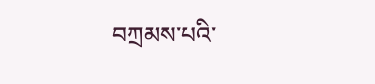བཀྲམས་པའི་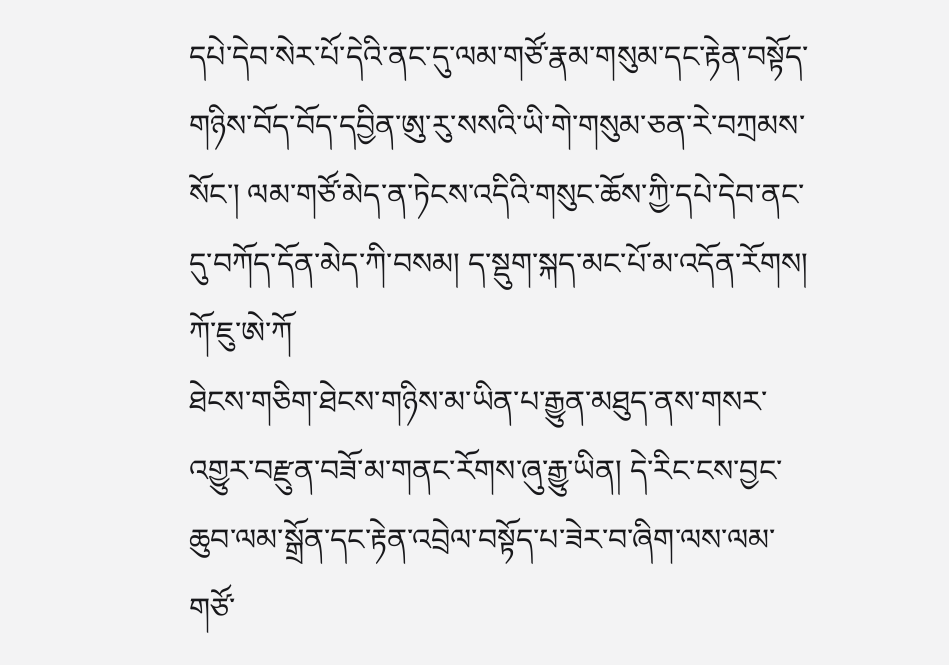དཔེ་དེབ་སེར་པོ་དེའི་ནང་དུ་ལམ་གཙོ་རྣམ་གསུམ་དང་རྟེན་བསྟོད་གཉིས་བོད་བོད་དབྱིན་ཨུ་རུ་སསའི་ཡི་གེ་གསུམ་ཅན་རེ་བཀྲམས་སོང་། ལམ་གཙོ་མེད་ན་ཏེངས་འདིའི་གསུང་ཆོས་ཀྱི་དཔེ་དེབ་ནང་དུ་བཀོད་དོན་མེད་ཀི་བསམ། ད་སྡུག་སྐད་མང་པོ་མ་འདོན་རོགས། ཀོ་ཇུ་ཨེ་ཀོ
ཐེངས་གཅིག་ཐེངས་གཉིས་མ་ཡིན་པ་རྒྱུན་མཐུད་ནས་གསར་འགྱུར་བརྫུན་བཟོ་མ་གནང་རོགས་ཞུ་རྒྱུ་ཡིན། དེ་རིང་ངས་བྱང་ཆུབ་ལམ་སྒྲོན་དང་རྟེན་འབྲེལ་བསྟོད་པ་ཟེར་བ་ཞིག་ལས་ལམ་གཙོ་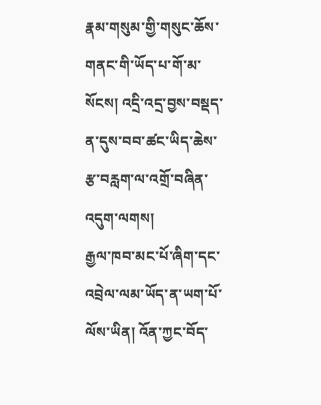རྣམ་གསུམ་གྱི་གསུང་ཆོས་གནང་གི་ཡོད་པ་གོ་མ་སོངས། འདྲི་འདྲ་བྱས་བསྡད་ན་དུས་བབ་ཚང་ཡིད་ཆེས་རྩ་བརླག་ལ་འགྲོ་བཞིན་འདུག་ལགས།
རྒྱལ་ཁབ་མང་པོ་ཞིག་དང་འབྲེལ་ལམ་ཡོད་ན་ཡག་པོ་ལོས་ཡིན། འོན་ཀྱང་བོད་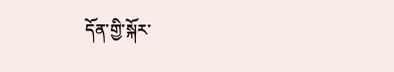དོན་གྱི་སྐོར་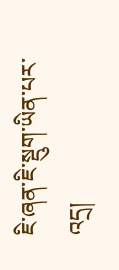ཇི་ཞན་ཇི་སྡུག་ཡིན་པར་འདྲ།